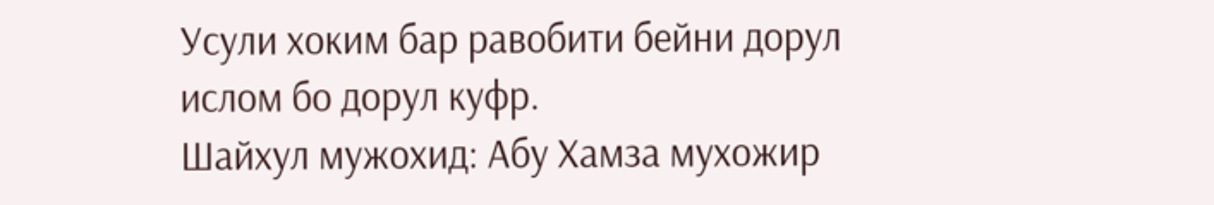Усули хоким бар равобити бейни дорул ислом бо дорул куфр.
Шайхул мужохид: Абу Хамза мухожир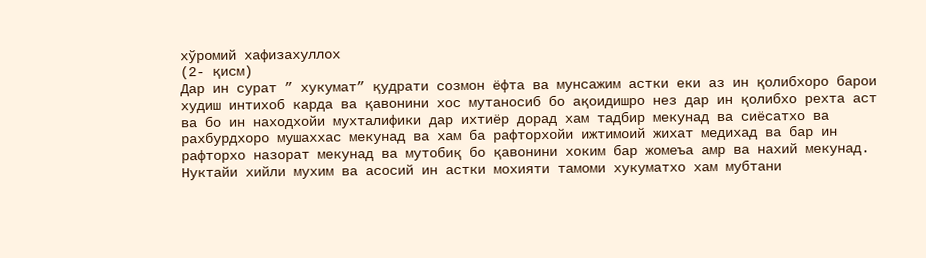хўромий хафизахуллох
(2- қисм)
Дар ин сурат ” хукумат” қудрати созмон ёфта ва мунсажим астки еки аз ин қолибхоро барои худиш интихоб карда ва қавонини хос мутаносиб бо ақоидишро нез дар ин қолибхо рехта аст ва бо ин находхойи мухталифики дар ихтиёр дорад хам тадбир мекунад ва сиёсатхо ва рахбурдхоро мушаххас мекунад ва хам ба рафторхойи ижтимоий жихат медихад ва бар ин рафторхо назорат мекунад ва мутобиқ бо қавонини хоким бар жомеъа амр ва нахий мекунад.
Нуктайи хийли мухим ва асосий ин астки мохияти тамоми хукуматхо хам мубтани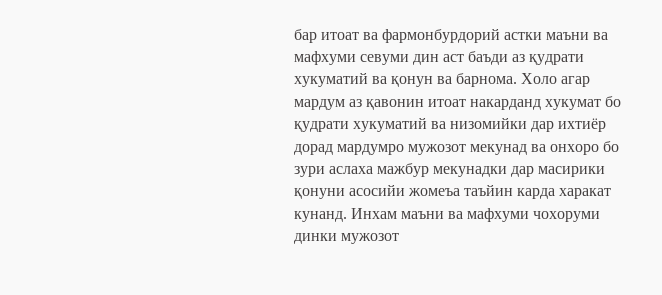бар итоат ва фармонбурдорий астки маъни ва мафхуми севуми дин аст баъди аз қудрати хукуматий ва қонун ва барнома. Холо агар мардум аз қавонин итоат накарданд хукумат бо қудрати хукуматий ва низомийки дар ихтиёр дорад мардумро мужозот мекунад ва онхоро бо зури аслаха мажбур мекунадки дар масирики қонуни асосийи жомеъа таъйин карда харакат кунанд. Инхам маъни ва мафхуми чохоруми динки мужозот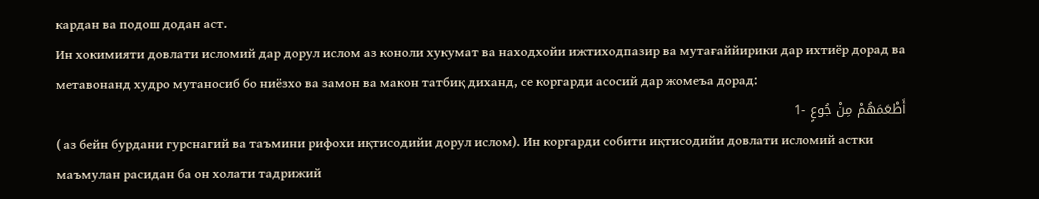кардан ва подош додан аст.
Ин хокимияти довлати исломий дар дорул ислом аз коноли хукумат ва находхойи ижтиходпазир ва мутағаййирики дар ихтиёр дорад ва метавонанд худро мутаносиб бо ниёзхо ва замон ва макон татбиқ диханд, се коргарди асосий дар жомеъа дорад:
أَطْعَمَهُمْ مِنْ جُوعٍ -1
( аз бейн бурдани гурснагий ва таъмини рифохи иқтисодийи дорул ислом). Ин коргарди собити иқтисодийи довлати исломий астки маъмулан расидан ба он холати тадрижий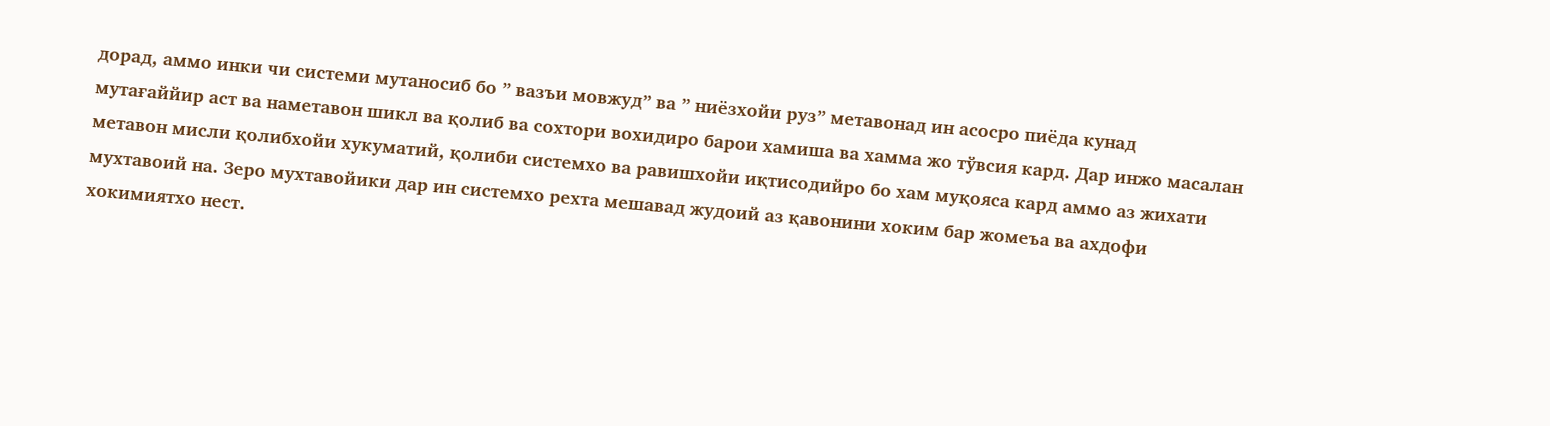дорад, аммо инки чи системи мутаносиб бо ” вазъи мовжуд” ва ” ниёзхойи руз” метавонад ин асосро пиёда кунад мутағаййир аст ва наметавон шикл ва қолиб ва сохтори вохидиро барои хамиша ва хамма жо тўвсия кард. Дар инжо масалан метавон мисли қолибхойи хукуматий, қолиби системхо ва равишхойи иқтисодийро бо хам муқояса кард аммо аз жихати мухтавоий на. Зеро мухтавойики дар ин системхо рехта мешавад жудоий аз қавонини хоким бар жомеъа ва ахдофи хокимиятхо нест.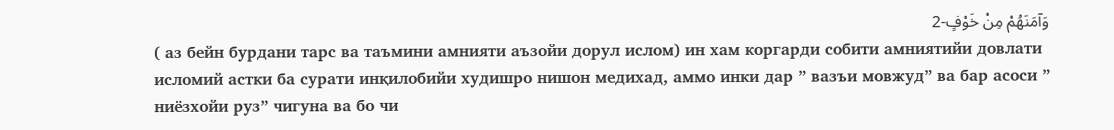وَآمَنَهُمْ مِنْ خَوْفٍ-2
( аз бейн бурдани тарс ва таъмини амнияти аъзойи дорул ислом) ин хам коргарди собити амниятийи довлати исломий астки ба сурати инқилобийи худишро нишон медихад, аммо инки дар ” вазъи мовжуд” ва бар асоси ” ниёзхойи руз” чигуна ва бо чи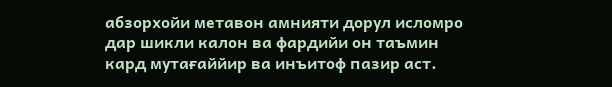абзорхойи метавон амнияти дорул исломро дар шикли калон ва фардийи он таъмин кард мутағаййир ва инъитоф пазир аст.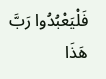فَلْيَعْبُدُوا رَبَّ هَذَا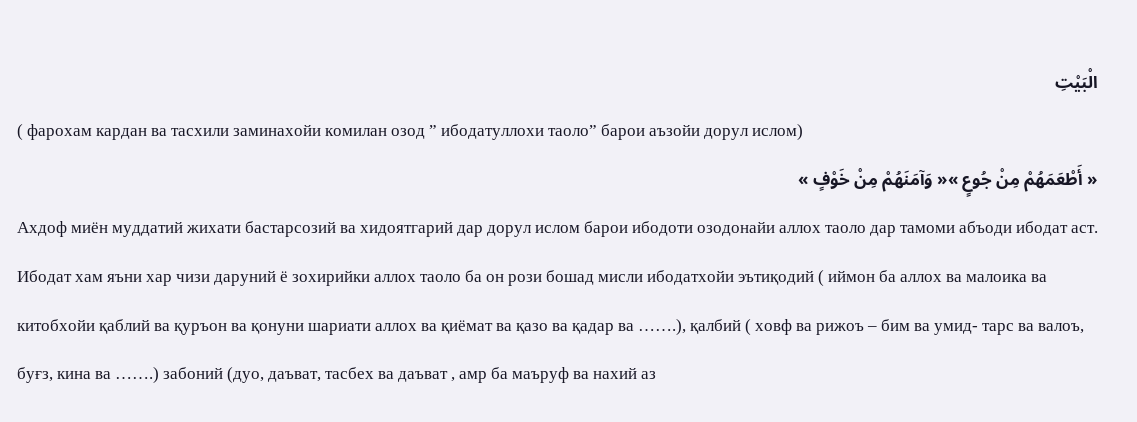الْبَيْتِ
( фарохам кардан ва тасхили заминахойи комилан озод ” ибодатуллохи таоло” барои аъзойи дорул ислом)
« أَطْعَمَهُمْ مِنْ جُوعٍ »« وَآمَنَهُمْ مِنْ خَوْفٍ »
Ахдоф миён муддатий жихати бастарсозий ва хидоятгарий дар дорул ислом барои ибодоти озодонайи аллох таоло дар тамоми абъоди ибодат аст. Ибодат хам яъни хар чизи даруний ё зохирийки аллох таоло ба он рози бошад мисли ибодатхойи эътиқодий ( иймон ба аллох ва малоика ва китобхойи қаблий ва қуръон ва қонуни шариати аллох ва қиёмат ва қазо ва қадар ва …….), қалбий ( ховф ва рижоъ – бим ва умид- тарс ва валоъ, буғз, кина ва …….) забоний (дуо, даъват, тасбех ва даъват , амр ба маъруф ва нахий аз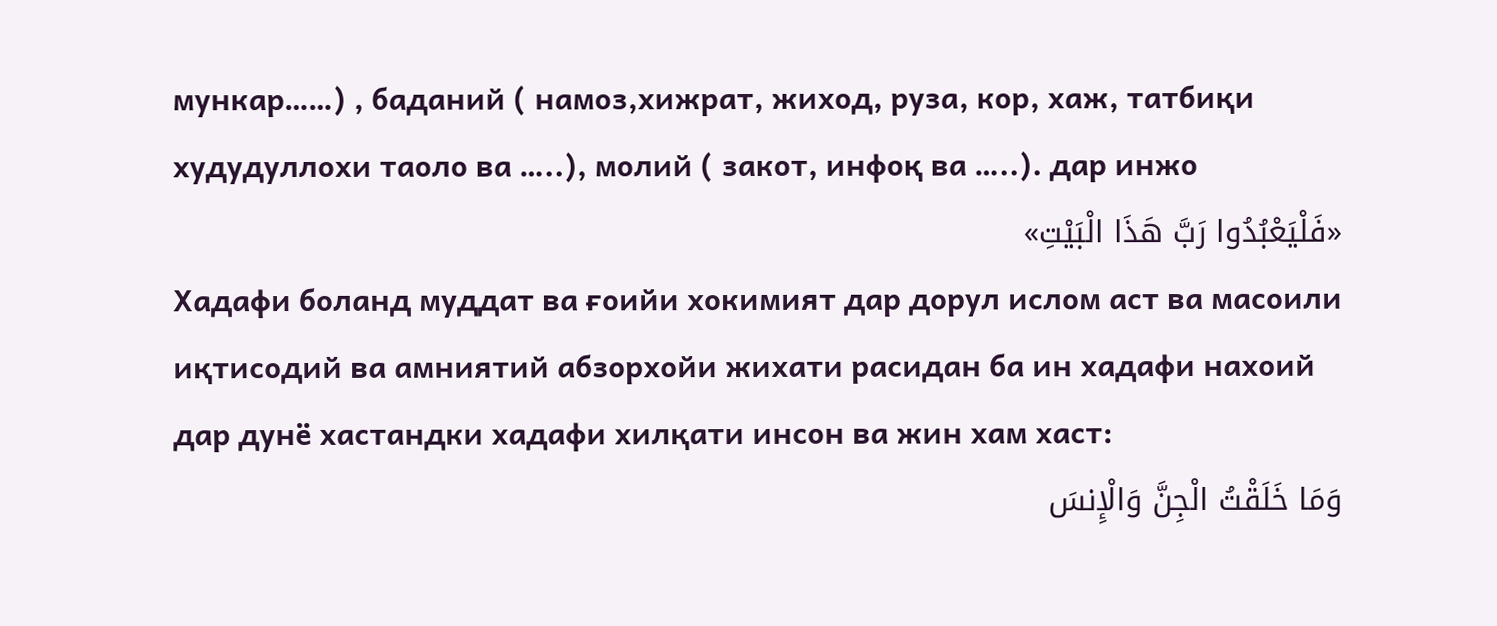мункар……) , баданий ( намоз,хижрат, жиход, руза, кор, хаж, татбиқи худудуллохи таоло ва …..), молий ( закот, инфоқ ва …..). дар инжо
«فَلْيَعْبُدُوا رَبَّ هَذَا الْبَيْتِ»
Хадафи боланд муддат ва ғоийи хокимият дар дорул ислом аст ва масоили иқтисодий ва амниятий абзорхойи жихати расидан ба ин хадафи нахоий дар дунё хастандки хадафи хилқати инсон ва жин хам хаст:
وَمَا خَلَقْتُ الْجِنَّ وَالْإِنسَ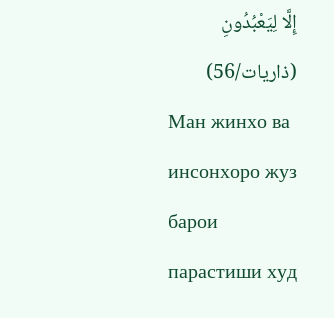إِلَّا لِيَعْبُدُونِ (ذاریات/56)
Ман жинхо ва инсонхоро жуз барои парастиши худ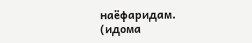наёфаридам.
(идома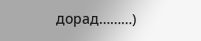дорад………)